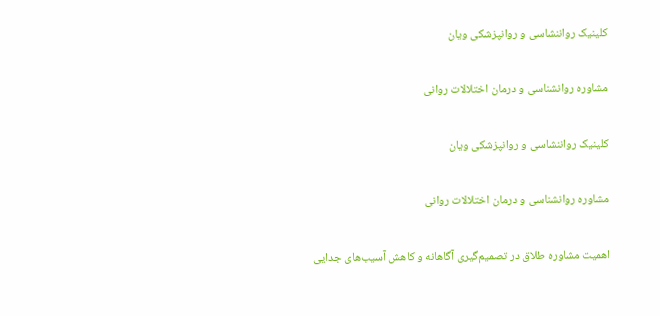کلینیک رواننشاسی و روانپزشکی ویان

مشاوره روانشناسی و درمان اختلالات روانی

کلینیک رواننشاسی و روانپزشکی ویان

مشاوره روانشناسی و درمان اختلالات روانی

اهمیت مشاوره طلاق در تصمیم‌گیری آگاهانه و کاهش آسیب‌های جدایی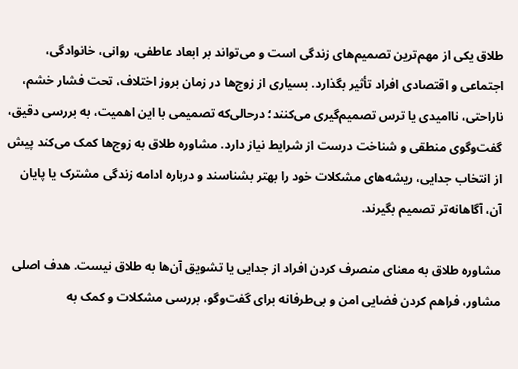طلاق یکی از مهم‌ترین تصمیم‌های زندگی است و می‌تواند بر ابعاد عاطفی، روانی، خانوادگی، اجتماعی و اقتصادی افراد تأثیر بگذارد. بسیاری از زوج‌ها در زمان بروز اختلاف، تحت فشار خشم، ناراحتی، ناامیدی یا ترس تصمیم‌گیری می‌کنند؛ درحالی‌که تصمیمی با این اهمیت، به بررسی دقیق، گفت‌وگوی منطقی و شناخت درست از شرایط نیاز دارد. مشاوره طلاق به زوج‌ها کمک می‌کند پیش از انتخاب جدایی، ریشه‌های مشکلات خود را بهتر بشناسند و درباره ادامه زندگی مشترک یا پایان آن، آگاهانه‌تر تصمیم بگیرند.

مشاوره طلاق به معنای منصرف کردن افراد از جدایی یا تشویق آن‌ها به طلاق نیست. هدف اصلی مشاور، فراهم کردن فضایی امن و بی‌طرفانه برای گفت‌وگو، بررسی مشکلات و کمک به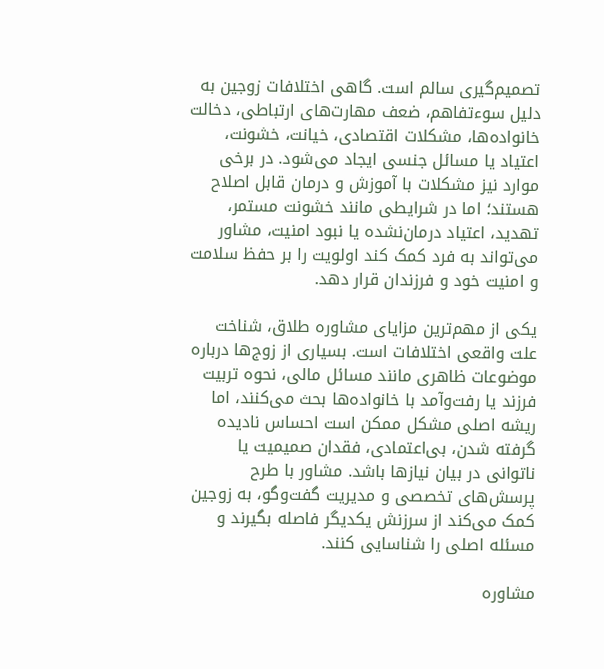تصمیم‌گیری سالم است. گاهی اختلافات زوجین به دلیل سوءتفاهم، ضعف مهارت‌های ارتباطی، دخالت خانواده‌ها، مشکلات اقتصادی، خیانت، خشونت، اعتیاد یا مسائل جنسی ایجاد می‌شود. در برخی موارد نیز مشکلات با آموزش و درمان قابل اصلاح هستند؛ اما در شرایطی مانند خشونت مستمر، تهدید، اعتیاد درمان‌نشده یا نبود امنیت، مشاور می‌تواند به فرد کمک کند اولویت را بر حفظ سلامت و امنیت خود و فرزندان قرار دهد.

یکی از مهم‌ترین مزایای مشاوره طلاق، شناخت علت واقعی اختلافات است. بسیاری از زوج‌ها درباره موضوعات ظاهری مانند مسائل مالی، نحوه تربیت فرزند یا رفت‌وآمد با خانواده‌ها بحث می‌کنند، اما ریشه اصلی مشکل ممکن است احساس نادیده گرفته شدن، بی‌اعتمادی، فقدان صمیمیت یا ناتوانی در بیان نیازها باشد. مشاور با طرح پرسش‌های تخصصی و مدیریت گفت‌وگو، به زوجین کمک می‌کند از سرزنش یکدیگر فاصله بگیرند و مسئله اصلی را شناسایی کنند.

مشاوره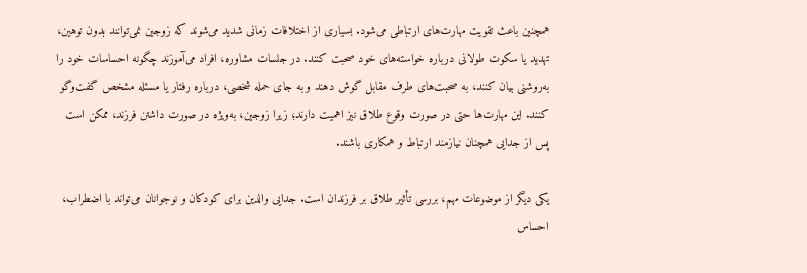همچنین باعث تقویت مهارت‌های ارتباطی می‌شود. بسیاری از اختلافات زمانی شدید می‌شوند که زوجین نمی‌توانند بدون توهین، تهدید یا سکوت طولانی درباره خواسته‌های خود صحبت کنند. در جلسات مشاوره، افراد می‌آموزند چگونه احساسات خود را به‌روشنی بیان کنند، به صحبت‌های طرف مقابل گوش دهند و به جای حمله شخصی، درباره رفتار یا مسئله مشخص گفت‌وگو کنند. این مهارت‌ها حتی در صورت وقوع طلاق نیز اهمیت دارند؛ زیرا زوجین، به‌ویژه در صورت داشتن فرزند، ممکن است پس از جدایی همچنان نیازمند ارتباط و همکاری باشند.

یکی دیگر از موضوعات مهم، بررسی تأثیر طلاق بر فرزندان است. جدایی والدین برای کودکان و نوجوانان می‌تواند با اضطراب، احساس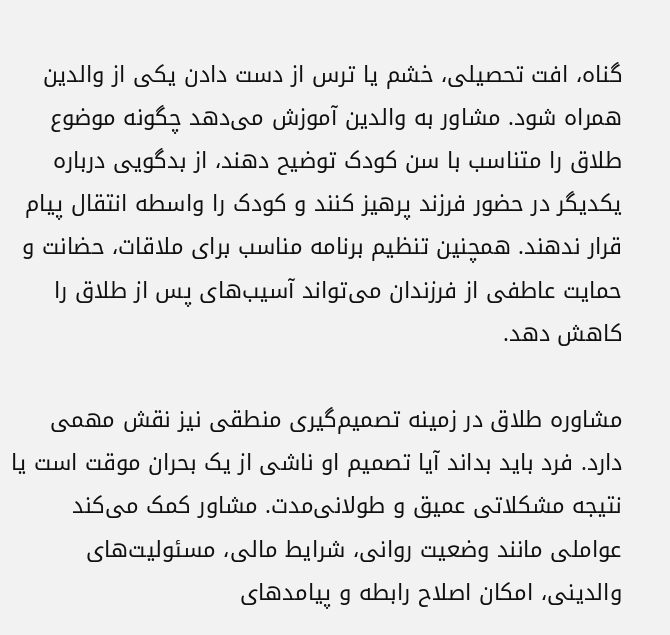گناه، افت تحصیلی، خشم یا ترس از دست دادن یکی از والدین همراه شود. مشاور به والدین آموزش می‌دهد چگونه موضوع طلاق را متناسب با سن کودک توضیح دهند، از بدگویی درباره یکدیگر در حضور فرزند پرهیز کنند و کودک را واسطه انتقال پیام قرار ندهند. همچنین تنظیم برنامه مناسب برای ملاقات، حضانت و حمایت عاطفی از فرزندان می‌تواند آسیب‌های پس از طلاق را کاهش دهد.

مشاوره طلاق در زمینه تصمیم‌گیری منطقی نیز نقش مهمی دارد. فرد باید بداند آیا تصمیم او ناشی از یک بحران موقت است یا نتیجه مشکلاتی عمیق و طولانی‌مدت. مشاور کمک می‌کند عواملی مانند وضعیت روانی، شرایط مالی، مسئولیت‌های والدینی، امکان اصلاح رابطه و پیامدهای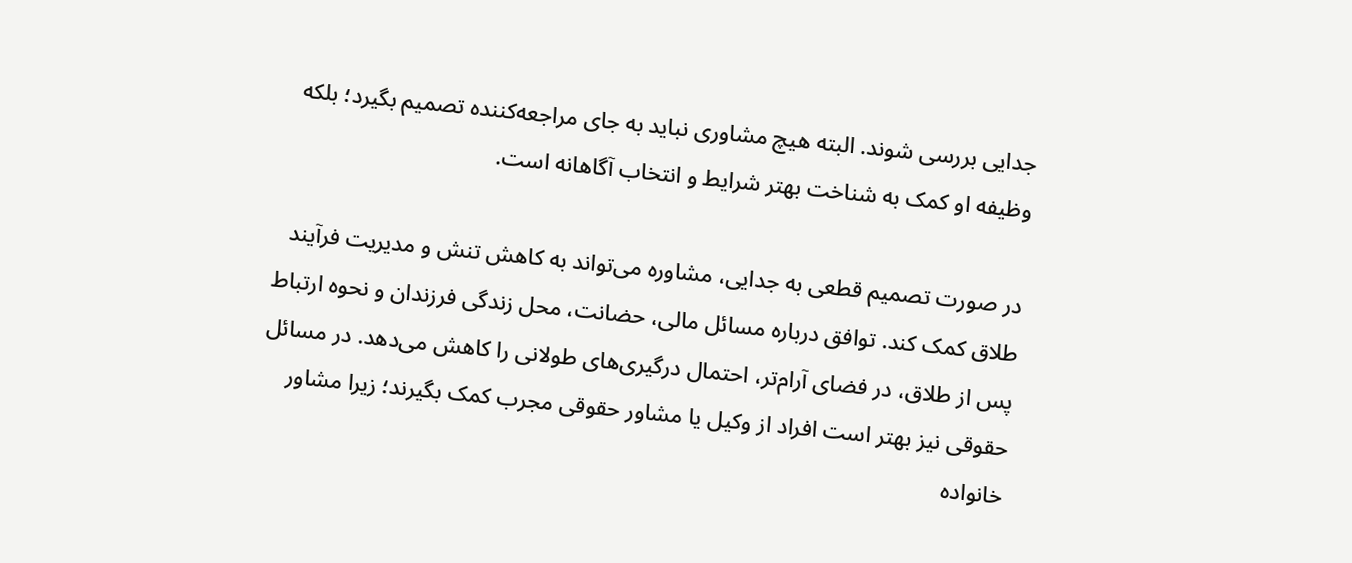جدایی بررسی شوند. البته هیچ مشاوری نباید به جای مراجعه‌کننده تصمیم بگیرد؛ بلکه وظیفه او کمک به شناخت بهتر شرایط و انتخاب آگاهانه است.

در صورت تصمیم قطعی به جدایی، مشاوره می‌تواند به کاهش تنش و مدیریت فرآیند طلاق کمک کند. توافق درباره مسائل مالی، حضانت، محل زندگی فرزندان و نحوه ارتباط پس از طلاق، در فضای آرام‌تر، احتمال درگیری‌های طولانی را کاهش می‌دهد. در مسائل حقوقی نیز بهتر است افراد از وکیل یا مشاور حقوقی مجرب کمک بگیرند؛ زیرا مشاور خانواده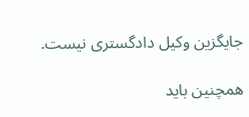جایگزین وکیل دادگستری نیست.

همچنین باید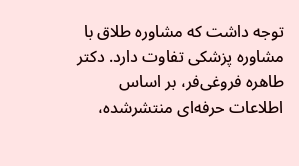توجه داشت که مشاوره طلاق با مشاوره پزشکی تفاوت دارد. دکتر طاهره فروغی‌فر، بر اساس اطلاعات حرفه‌ای منتشرشده،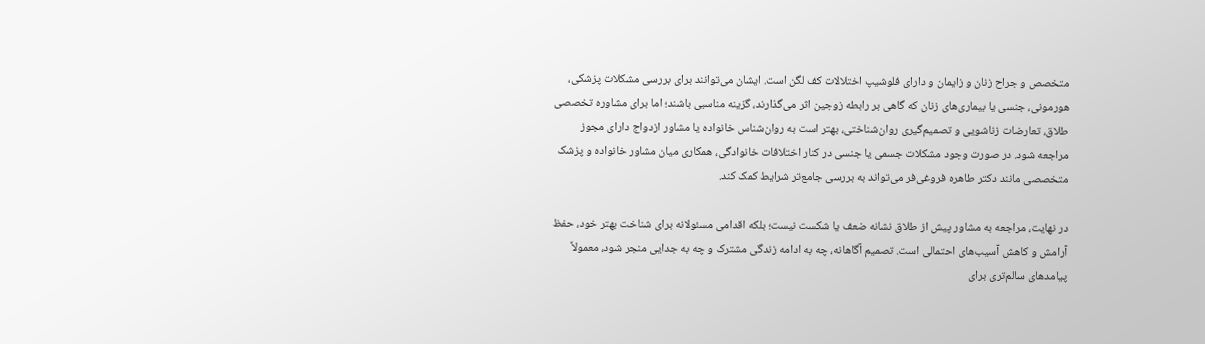متخصص و جراح زنان و زایمان و دارای فلوشیپ اختلالات کف لگن است. ایشان می‌توانند برای بررسی مشکلات پزشکی، هورمونی، جنسی یا بیماری‌های زنان که گاهی بر رابطه زوجین اثر می‌گذارند، گزینه مناسبی باشند؛ اما برای مشاوره تخصصی طلاق، تعارضات زناشویی و تصمیم‌گیری روان‌شناختی، بهتر است به روان‌شناس خانواده یا مشاور ازدواج دارای مجوز مراجعه شود. در صورت وجود مشکلات جسمی یا جنسی در کنار اختلافات خانوادگی، همکاری میان مشاور خانواده و پزشک متخصصی مانند دکتر طاهره فروغی‌فر می‌تواند به بررسی جامع‌تر شرایط کمک کند.

در نهایت، مراجعه به مشاور پیش از طلاق نشانه ضعف یا شکست نیست؛ بلکه اقدامی مسئولانه برای شناخت بهتر خود، حفظ آرامش و کاهش آسیب‌های احتمالی است. تصمیم آگاهانه، چه به ادامه زندگی مشترک و چه به جدایی منجر شود، معمولاً پیامدهای سالم‌تری برای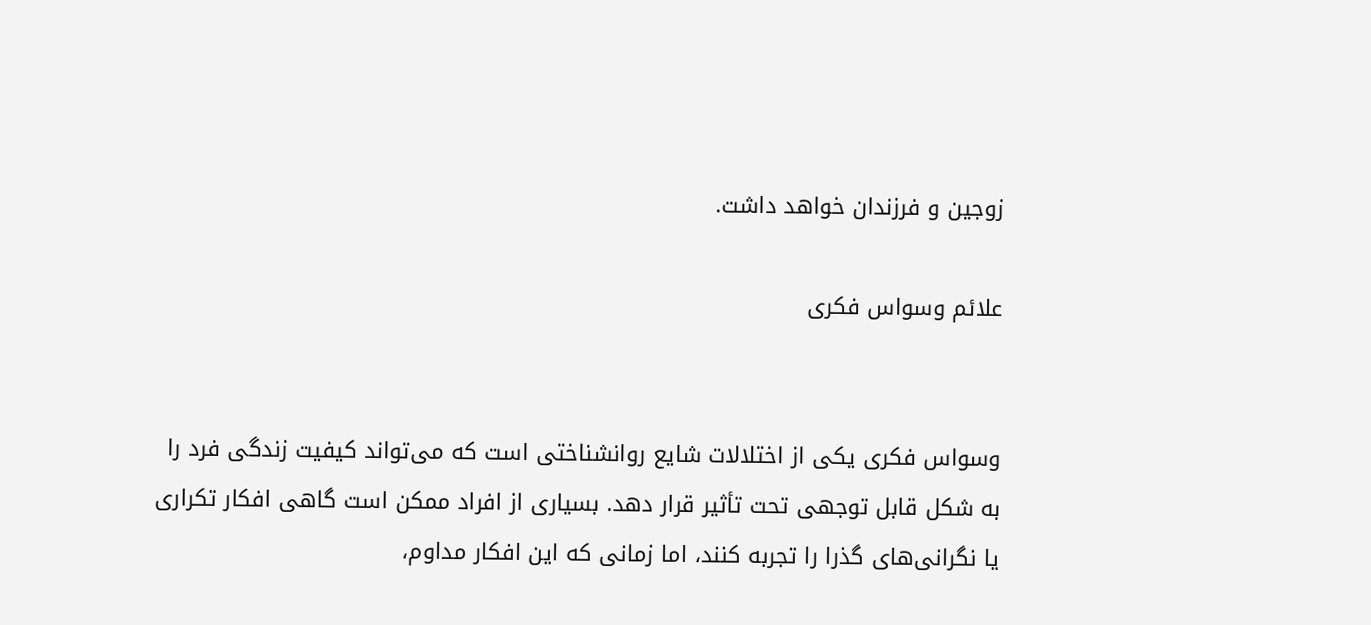زوجین و فرزندان خواهد داشت.

علائم وسواس فکری


وسواس فکری یکی از اختلالات شایع روانشناختی است که می‌تواند کیفیت زندگی فرد را به شکل قابل توجهی تحت تأثیر قرار دهد. بسیاری از افراد ممکن است گاهی افکار تکراری یا نگرانی‌های گذرا را تجربه کنند، اما زمانی که این افکار مداوم،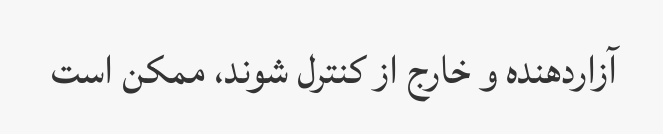آزاردهنده و خارج از کنترل شوند، ممکن است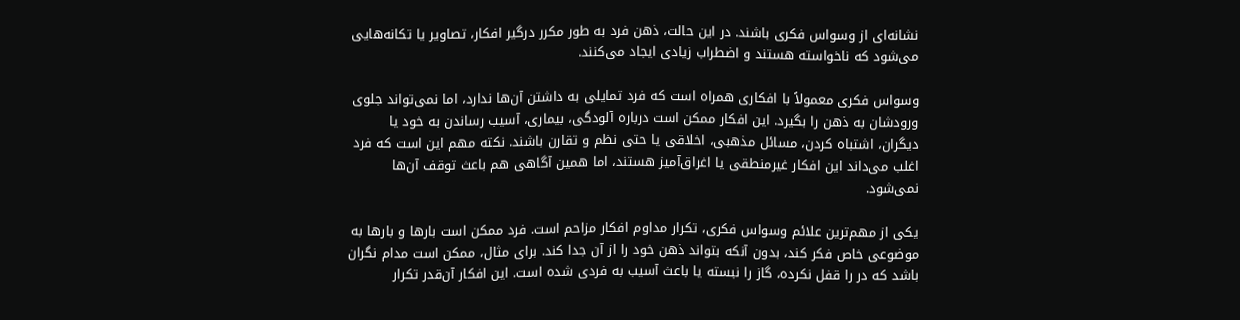نشانه‌ای از وسواس فکری باشند. در این حالت، ذهن فرد به طور مکرر درگیر افکار، تصاویر یا تکانه‌هایی می‌شود که ناخواسته هستند و اضطراب زیادی ایجاد می‌کنند.

وسواس فکری معمولاً با افکاری همراه است که فرد تمایلی به داشتن آن‌ها ندارد، اما نمی‌تواند جلوی ورودشان به ذهن را بگیرد. این افکار ممکن است درباره آلودگی، بیماری، آسیب رساندن به خود یا دیگران، اشتباه کردن، مسائل مذهبی، اخلاقی یا حتی نظم و تقارن باشند. نکته مهم این است که فرد اغلب می‌داند این افکار غیرمنطقی یا اغراق‌آمیز هستند، اما همین آگاهی هم باعث توقف آن‌ها نمی‌شود.

یکی از مهم‌ترین علائم وسواس فکری، تکرار مداوم افکار مزاحم است. فرد ممکن است بارها و بارها به موضوعی خاص فکر کند، بدون آنکه بتواند ذهن خود را از آن جدا کند. برای مثال، ممکن است مدام نگران باشد که در را قفل نکرده، گاز را نبسته یا باعث آسیب به فردی شده است. این افکار آن‌قدر تکرار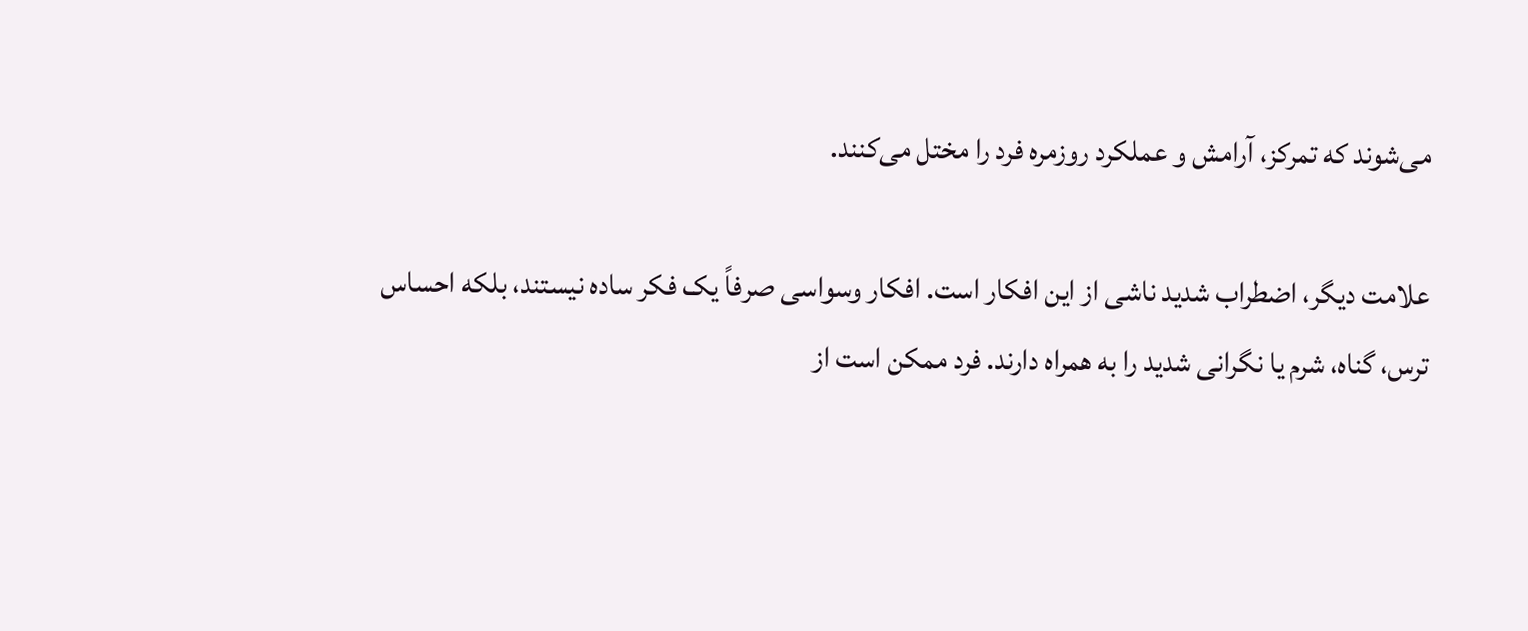می‌شوند که تمرکز، آرامش و عملکرد روزمره فرد را مختل می‌کنند.

علامت دیگر، اضطراب شدید ناشی از این افکار است. افکار وسواسی صرفاً یک فکر ساده نیستند، بلکه احساس ترس، گناه، شرم یا نگرانی شدید را به همراه دارند. فرد ممکن است از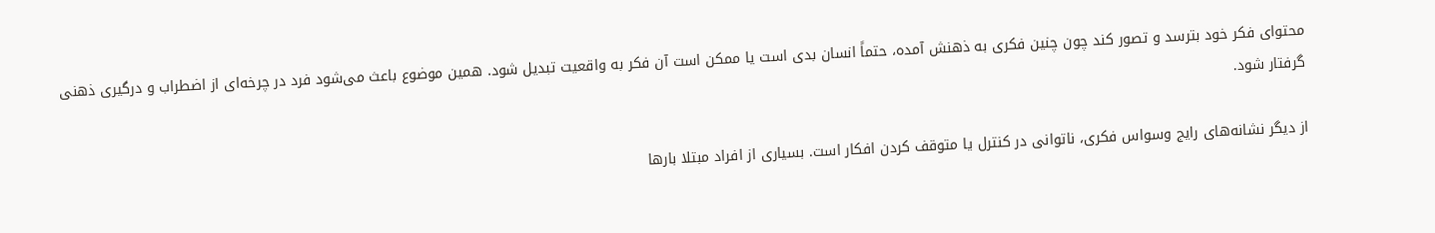محتوای فکر خود بترسد و تصور کند چون چنین فکری به ذهنش آمده، حتماً انسان بدی است یا ممکن است آن فکر به واقعیت تبدیل شود. همین موضوع باعث می‌شود فرد در چرخه‌ای از اضطراب و درگیری ذهنی گرفتار شود.

از دیگر نشانه‌های رایج وسواس فکری، ناتوانی در کنترل یا متوقف کردن افکار است. بسیاری از افراد مبتلا بارها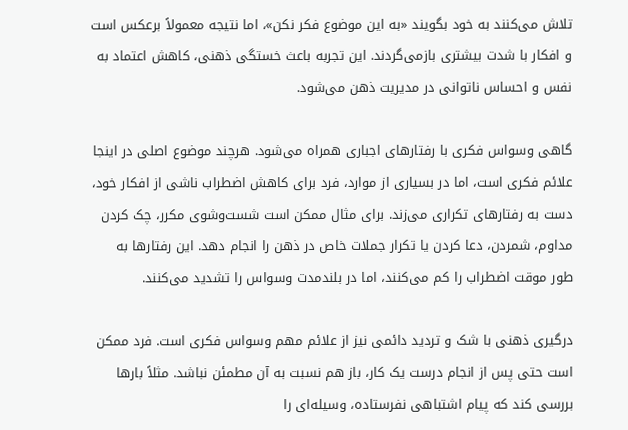تلاش می‌کنند به خود بگویند «به این موضوع فکر نکن»، اما نتیجه معمولاً برعکس است و افکار با شدت بیشتری بازمی‌گردند. این تجربه باعث خستگی ذهنی، کاهش اعتماد به نفس و احساس ناتوانی در مدیریت ذهن می‌شود.

گاهی وسواس فکری با رفتارهای اجباری همراه می‌شود. هرچند موضوع اصلی در اینجا علائم فکری است، اما در بسیاری از موارد، فرد برای کاهش اضطراب ناشی از افکار خود، دست به رفتارهای تکراری می‌زند. برای مثال ممکن است شست‌وشوی مکرر، چک کردن مداوم، شمردن، دعا کردن یا تکرار جملات خاص در ذهن را انجام دهد. این رفتارها به طور موقت اضطراب را کم می‌کنند، اما در بلندمدت وسواس را تشدید می‌کنند.

درگیری ذهنی با شک و تردید دائمی نیز از علائم مهم وسواس فکری است. فرد ممکن است حتی پس از انجام درست یک کار، باز هم نسبت به آن مطمئن نباشد. مثلاً بارها بررسی کند که پیام اشتباهی نفرستاده، وسیله‌ای را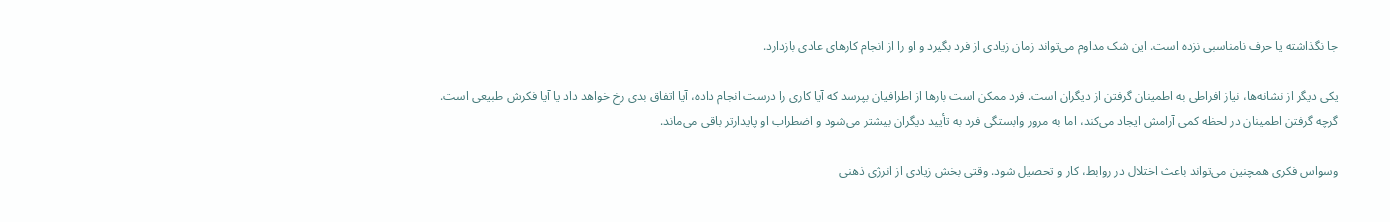جا نگذاشته یا حرف نامناسبی نزده است. این شک مداوم می‌تواند زمان زیادی از فرد بگیرد و او را از انجام کارهای عادی بازدارد.

یکی دیگر از نشانه‌ها، نیاز افراطی به اطمینان گرفتن از دیگران است. فرد ممکن است بارها از اطرافیان بپرسد که آیا کاری را درست انجام داده، آیا اتفاق بدی رخ خواهد داد یا آیا فکرش طبیعی است. گرچه گرفتن اطمینان در لحظه کمی آرامش ایجاد می‌کند، اما به مرور وابستگی فرد به تأیید دیگران بیشتر می‌شود و اضطراب او پایدارتر باقی می‌ماند.

وسواس فکری همچنین می‌تواند باعث اختلال در روابط، کار و تحصیل شود. وقتی بخش زیادی از انرژی ذهنی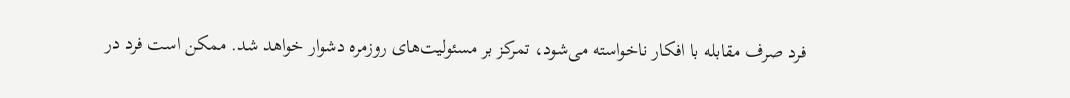فرد صرف مقابله با افکار ناخواسته می‌شود، تمرکز بر مسئولیت‌های روزمره دشوار خواهد شد. ممکن است فرد در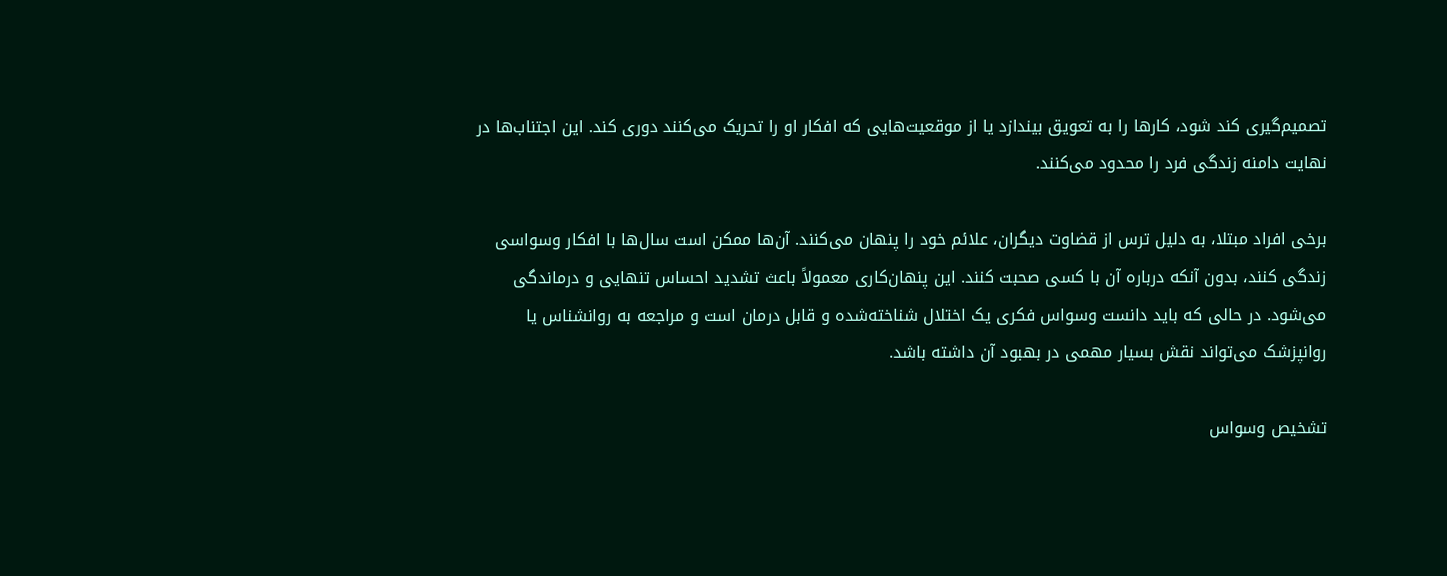تصمیم‌گیری کند شود، کارها را به تعویق بیندازد یا از موقعیت‌هایی که افکار او را تحریک می‌کنند دوری کند. این اجتناب‌ها در نهایت دامنه زندگی فرد را محدود می‌کنند.

برخی افراد مبتلا، به دلیل ترس از قضاوت دیگران، علائم خود را پنهان می‌کنند. آن‌ها ممکن است سال‌ها با افکار وسواسی زندگی کنند، بدون آنکه درباره آن با کسی صحبت کنند. این پنهان‌کاری معمولاً باعث تشدید احساس تنهایی و درماندگی می‌شود. در حالی که باید دانست وسواس فکری یک اختلال شناخته‌شده و قابل درمان است و مراجعه به روانشناس یا روانپزشک می‌تواند نقش بسیار مهمی در بهبود آن داشته باشد.

تشخیص وسواس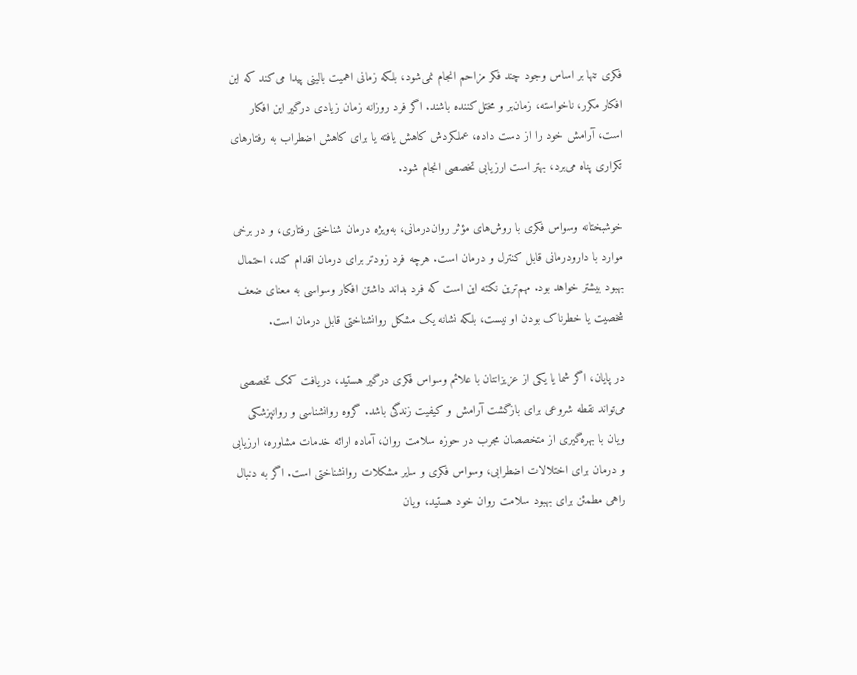فکری تنها بر اساس وجود چند فکر مزاحم انجام نمی‌شود، بلکه زمانی اهمیت بالینی پیدا می‌کند که این افکار مکرر، ناخواسته، زمان‌بر و مختل‌کننده باشند. اگر فرد روزانه زمان زیادی درگیر این افکار است، آرامش خود را از دست داده، عملکردش کاهش یافته یا برای کاهش اضطراب به رفتارهای تکراری پناه می‌برد، بهتر است ارزیابی تخصصی انجام شود.

خوشبختانه وسواس فکری با روش‌های مؤثر روان‌درمانی، به‌ویژه درمان شناختی رفتاری، و در برخی موارد با دارودرمانی قابل کنترل و درمان است. هرچه فرد زودتر برای درمان اقدام کند، احتمال بهبود بیشتر خواهد بود. مهم‌ترین نکته این است که فرد بداند داشتن افکار وسواسی به معنای ضعف شخصیت یا خطرناک بودن او نیست، بلکه نشانه یک مشکل روانشناختی قابل درمان است.

در پایان، اگر شما یا یکی از عزیزانتان با علائم وسواس فکری درگیر هستید، دریافت کمک تخصصی می‌تواند نقطه شروعی برای بازگشت آرامش و کیفیت زندگی باشد. گروه روانشناسی و روانپزشکی ویان با بهره‌گیری از متخصصان مجرب در حوزه سلامت روان، آماده ارائه خدمات مشاوره، ارزیابی و درمان برای اختلالات اضطرابی، وسواس فکری و سایر مشکلات روانشناختی است. اگر به دنبال راهی مطمئن برای بهبود سلامت روان خود هستید، ویان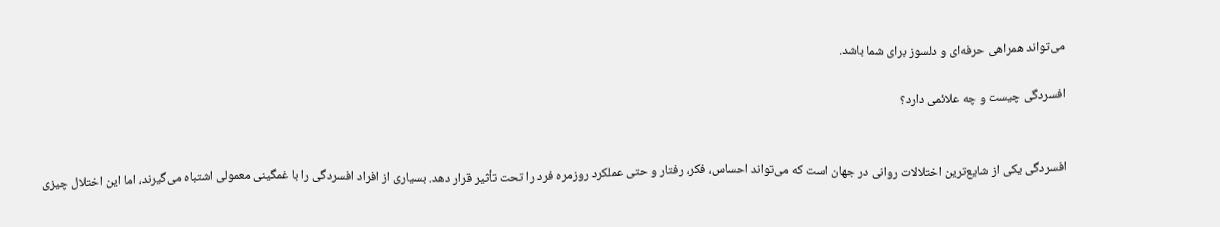می‌تواند همراهی حرفه‌ای و دلسوز برای شما باشد.

افسردگی چیست و چه علائمی دارد؟


افسردگی یکی از شایع‌ترین اختلالات روانی در جهان است که می‌تواند احساس، فکر، رفتار و حتی عملکرد روزمره فرد را تحت تأثیر قرار دهد. بسیاری از افراد افسردگی را با غمگینی معمولی اشتباه می‌گیرند، اما این اختلال چیزی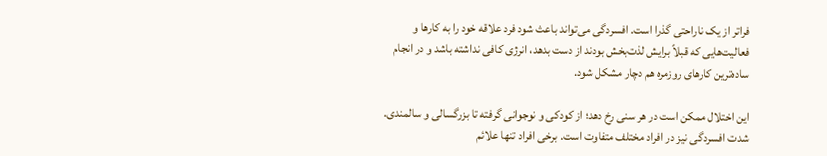فراتر از یک ناراحتی گذرا است. افسردگی می‌تواند باعث شود فرد علاقه خود را به کارها و فعالیت‌هایی که قبلاً برایش لذت‌بخش بودند از دست بدهد، انرژی کافی نداشته باشد و در انجام ساده‌ترین کارهای روزمره هم دچار مشکل شود.

این اختلال ممکن است در هر سنی رخ دهد؛ از کودکی و نوجوانی گرفته تا بزرگسالی و سالمندی. شدت افسردگی نیز در افراد مختلف متفاوت است. برخی افراد تنها علائم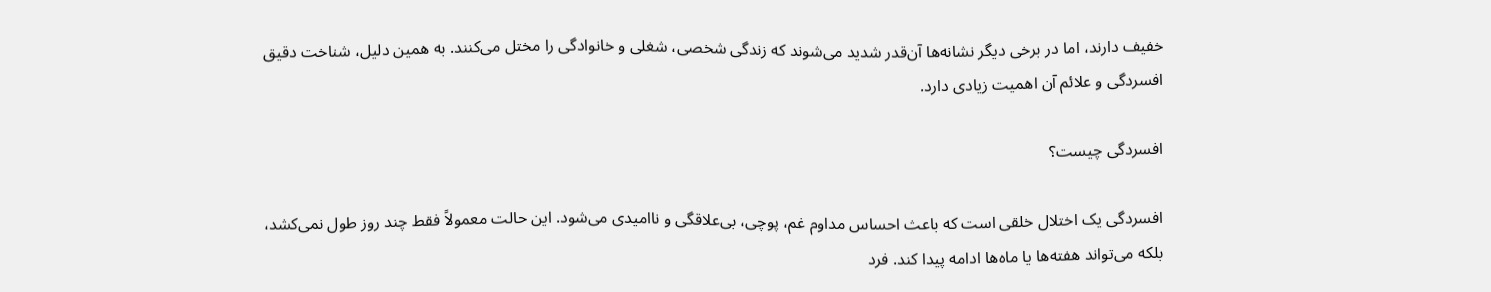خفیف دارند، اما در برخی دیگر نشانه‌ها آن‌قدر شدید می‌شوند که زندگی شخصی، شغلی و خانوادگی را مختل می‌کنند. به همین دلیل، شناخت دقیق افسردگی و علائم آن اهمیت زیادی دارد.

افسردگی چیست؟

افسردگی یک اختلال خلقی است که باعث احساس مداوم غم، پوچی، بی‌علاقگی و ناامیدی می‌شود. این حالت معمولاً فقط چند روز طول نمی‌کشد، بلکه می‌تواند هفته‌ها یا ماه‌ها ادامه پیدا کند. فرد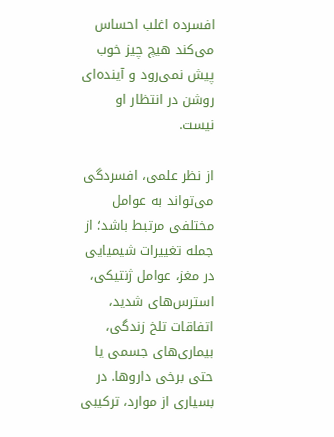افسرده اغلب احساس می‌کند هیچ چیز خوب پیش نمی‌رود و آینده‌ای روشن در انتظار او نیست.

از نظر علمی، افسردگی می‌تواند به عوامل مختلفی مرتبط باشد؛ از جمله تغییرات شیمیایی در مغز، عوامل ژنتیکی، استرس‌های شدید، اتفاقات تلخ زندگی، بیماری‌های جسمی یا حتی برخی داروها. در بسیاری از موارد، ترکیبی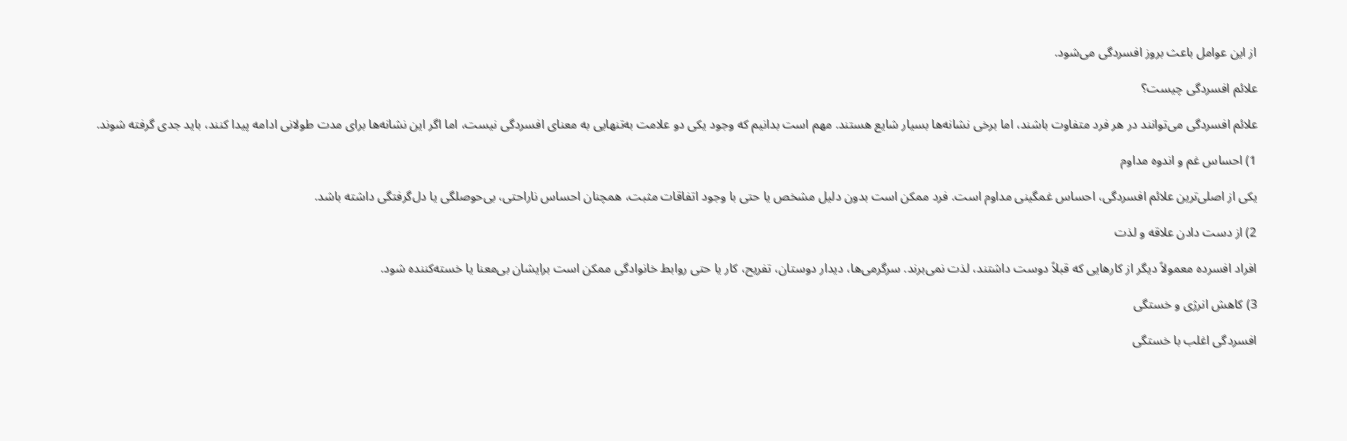از این عوامل باعث بروز افسردگی می‌شود.

علائم افسردگی چیست؟

علائم افسردگی می‌توانند در هر فرد متفاوت باشند، اما برخی نشانه‌ها بسیار شایع هستند. مهم است بدانیم که وجود یکی دو علامت به‌تنهایی به معنای افسردگی نیست، اما اگر این نشانه‌ها برای مدت طولانی ادامه پیدا کنند، باید جدی گرفته شوند.

1) احساس غم و اندوه مداوم

یکی از اصلی‌ترین علائم افسردگی، احساس غمگینی مداوم است. فرد ممکن است بدون دلیل مشخص یا حتی با وجود اتفاقات مثبت، همچنان احساس ناراحتی، بی‌حوصلگی یا دل‌گرفتگی داشته باشد.

2) از دست دادن علاقه و لذت

افراد افسرده معمولاً دیگر از کارهایی که قبلاً دوست داشتند، لذت نمی‌برند. سرگرمی‌ها، دیدار دوستان، تفریح، کار یا حتی روابط خانوادگی ممکن است برایشان بی‌معنا یا خسته‌کننده شود.

3) کاهش انرژی و خستگی

افسردگی اغلب با خستگی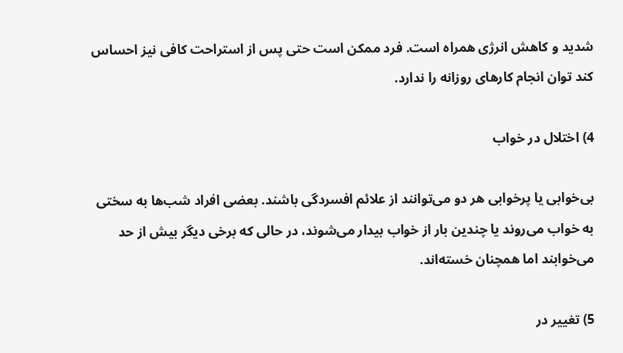شدید و کاهش انرژی همراه است. فرد ممکن است حتی پس از استراحت کافی نیز احساس کند توان انجام کارهای روزانه را ندارد.

4) اختلال در خواب

بی‌خوابی یا پرخوابی هر دو می‌توانند از علائم افسردگی باشند. بعضی افراد شب‌ها به سختی به خواب می‌روند یا چندین بار از خواب بیدار می‌شوند، در حالی که برخی دیگر بیش از حد می‌خوابند اما همچنان خسته‌اند.

5) تغییر در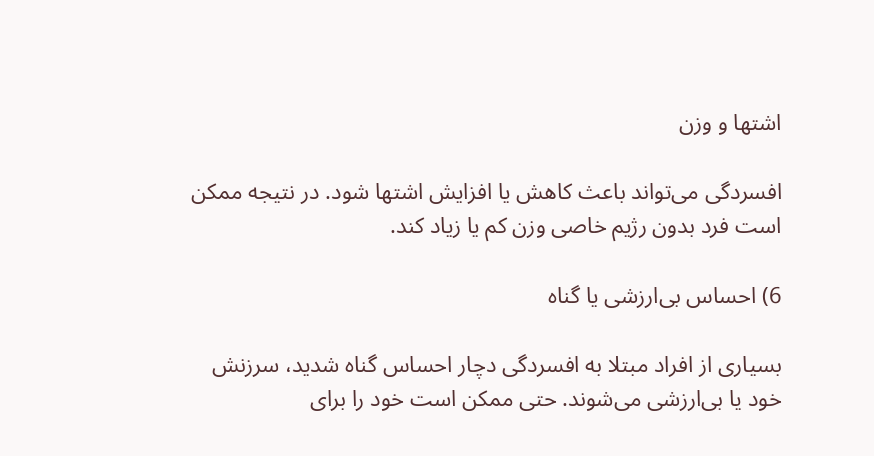اشتها و وزن

افسردگی می‌تواند باعث کاهش یا افزایش اشتها شود. در نتیجه ممکن است فرد بدون رژیم خاصی وزن کم یا زیاد کند.

6) احساس بی‌ارزشی یا گناه

بسیاری از افراد مبتلا به افسردگی دچار احساس گناه شدید، سرزنش خود یا بی‌ارزشی می‌شوند. حتی ممکن است خود را برای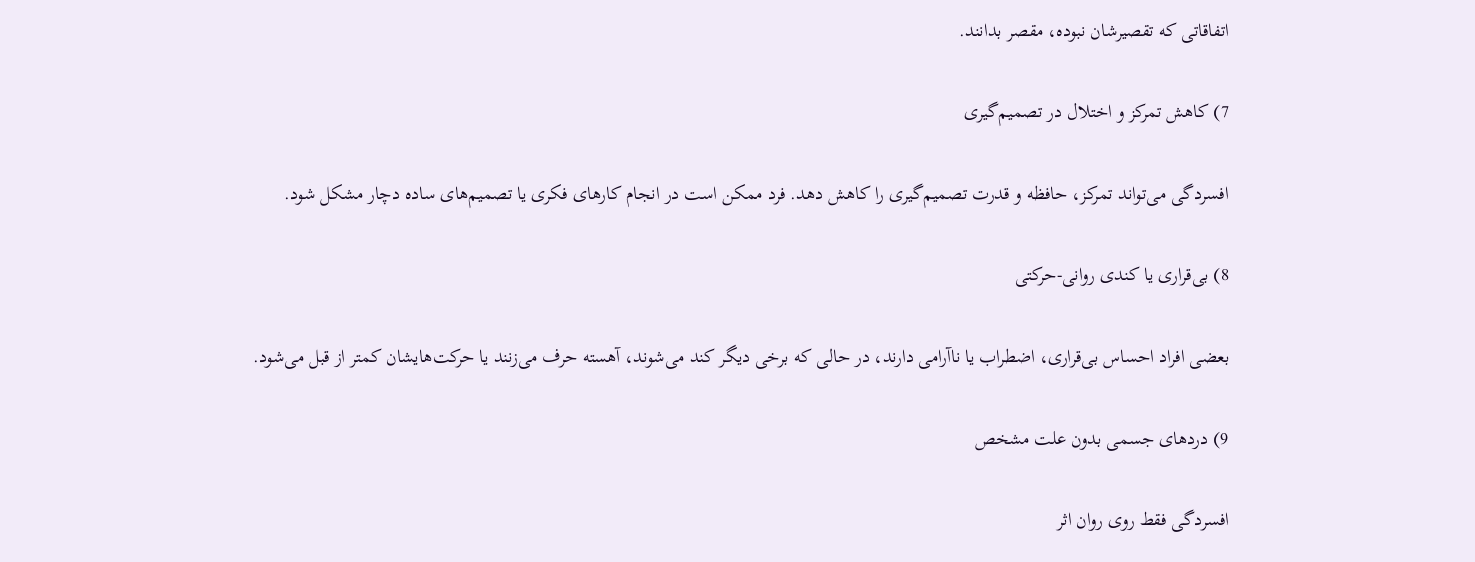اتفاقاتی که تقصیرشان نبوده، مقصر بدانند.

7) کاهش تمرکز و اختلال در تصمیم‌گیری

افسردگی می‌تواند تمرکز، حافظه و قدرت تصمیم‌گیری را کاهش دهد. فرد ممکن است در انجام کارهای فکری یا تصمیم‌های ساده دچار مشکل شود.

8) بی‌قراری یا کندی روانی-حرکتی

بعضی افراد احساس بی‌قراری، اضطراب یا ناآرامی دارند، در حالی که برخی دیگر کند می‌شوند، آهسته حرف می‌زنند یا حرکت‌هایشان کمتر از قبل می‌شود.

9) دردهای جسمی بدون علت مشخص

افسردگی فقط روی روان اثر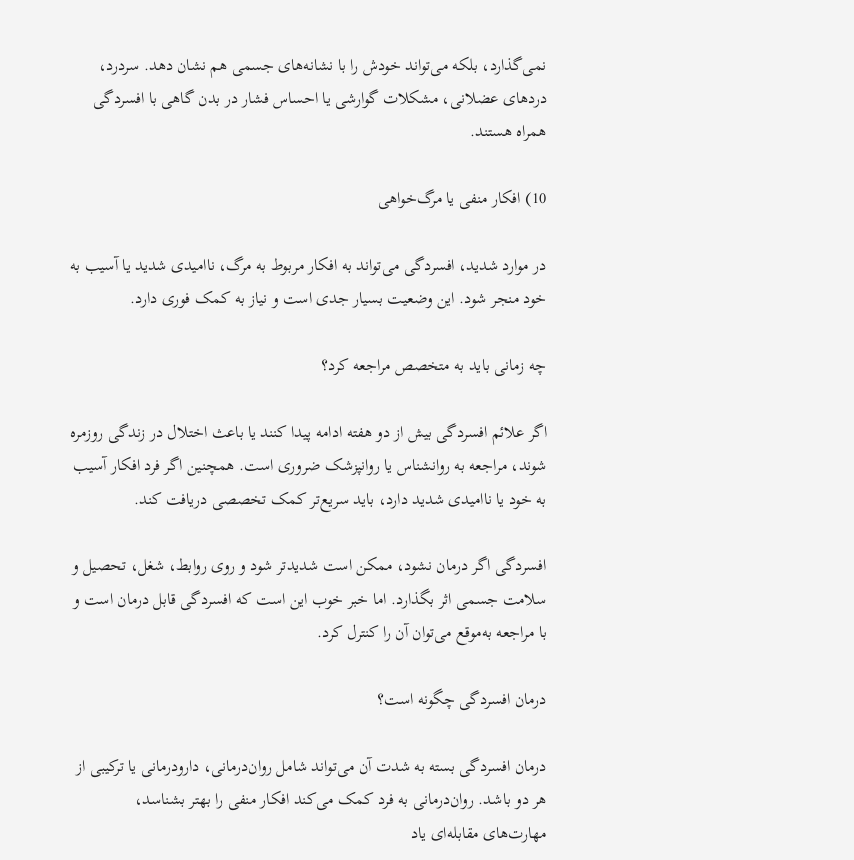نمی‌گذارد، بلکه می‌تواند خودش را با نشانه‌های جسمی هم نشان دهد. سردرد، دردهای عضلانی، مشکلات گوارشی یا احساس فشار در بدن گاهی با افسردگی همراه هستند.

10) افکار منفی یا مرگ‌خواهی

در موارد شدید، افسردگی می‌تواند به افکار مربوط به مرگ، ناامیدی شدید یا آسیب به خود منجر شود. این وضعیت بسیار جدی است و نیاز به کمک فوری دارد.

چه زمانی باید به متخصص مراجعه کرد؟

اگر علائم افسردگی بیش از دو هفته ادامه پیدا کنند یا باعث اختلال در زندگی روزمره شوند، مراجعه به روانشناس یا روانپزشک ضروری است. همچنین اگر فرد افکار آسیب به خود یا ناامیدی شدید دارد، باید سریع‌تر کمک تخصصی دریافت کند.

افسردگی اگر درمان نشود، ممکن است شدیدتر شود و روی روابط، شغل، تحصیل و سلامت جسمی اثر بگذارد. اما خبر خوب این است که افسردگی قابل درمان است و با مراجعه به‌موقع می‌توان آن را کنترل کرد.

درمان افسردگی چگونه است؟

درمان افسردگی بسته به شدت آن می‌تواند شامل روان‌درمانی، دارودرمانی یا ترکیبی از هر دو باشد. روان‌درمانی به فرد کمک می‌کند افکار منفی را بهتر بشناسد، مهارت‌های مقابله‌ای یاد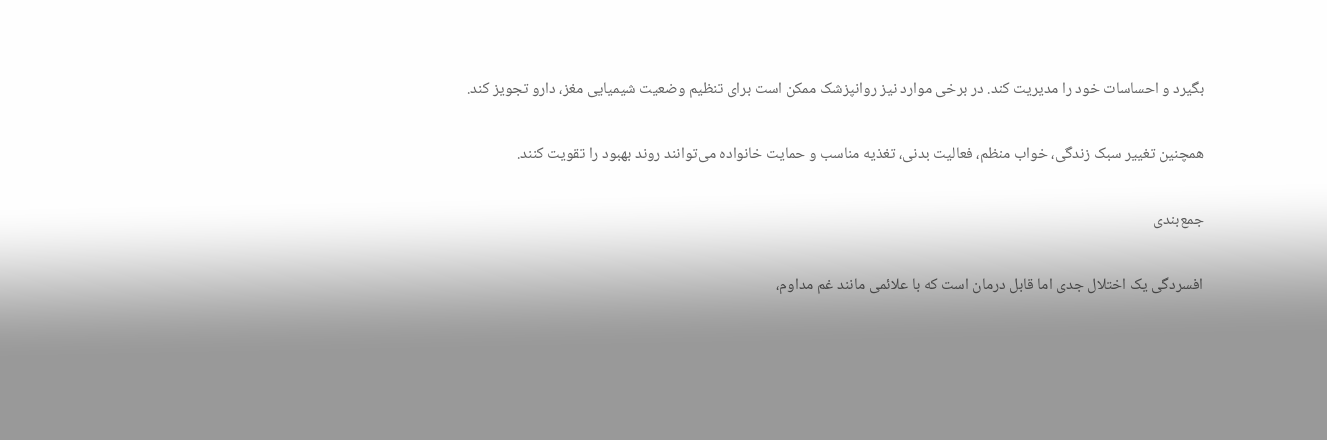بگیرد و احساسات خود را مدیریت کند. در برخی موارد نیز روانپزشک ممکن است برای تنظیم وضعیت شیمیایی مغز، دارو تجویز کند.

همچنین تغییر سبک زندگی، خواب منظم، فعالیت بدنی، تغذیه مناسب و حمایت خانواده می‌توانند روند بهبود را تقویت کنند.

جمع‌بندی

افسردگی یک اختلال جدی اما قابل درمان است که با علائمی مانند غم مداوم،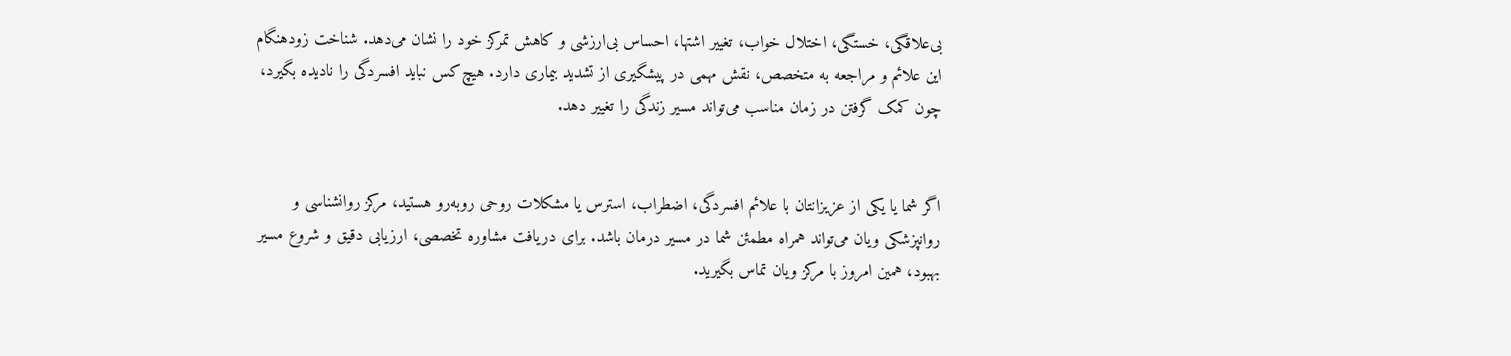بی‌علاقگی، خستگی، اختلال خواب، تغییر اشتها، احساس بی‌ارزشی و کاهش تمرکز خود را نشان می‌دهد. شناخت زودهنگام این علائم و مراجعه به متخصص، نقش مهمی در پیشگیری از تشدید بیماری دارد. هیچ‌کس نباید افسردگی را نادیده بگیرد، چون کمک گرفتن در زمان مناسب می‌تواند مسیر زندگی را تغییر دهد.


اگر شما یا یکی از عزیزانتان با علائم افسردگی، اضطراب، استرس یا مشکلات روحی روبه‌رو هستید، مرکز روانشناسی و روانپزشکی ویان می‌تواند همراه مطمئن شما در مسیر درمان باشد. برای دریافت مشاوره تخصصی، ارزیابی دقیق و شروع مسیر بهبود، همین امروز با مرکز ویان تماس بگیرید.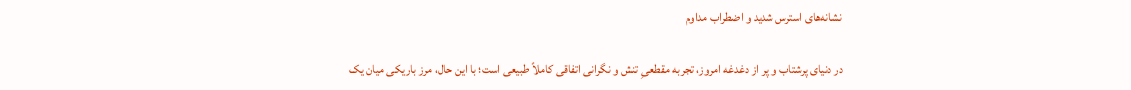نشانه‌های استرس شدید و اضطراب مداوم

در دنیای پرشتاب و پر از دغدغه امروز، تجربه مقطعیِ تنش و نگرانی اتفاقی کاملاً طبیعی است؛ با این حال، مرز باریکی میان یک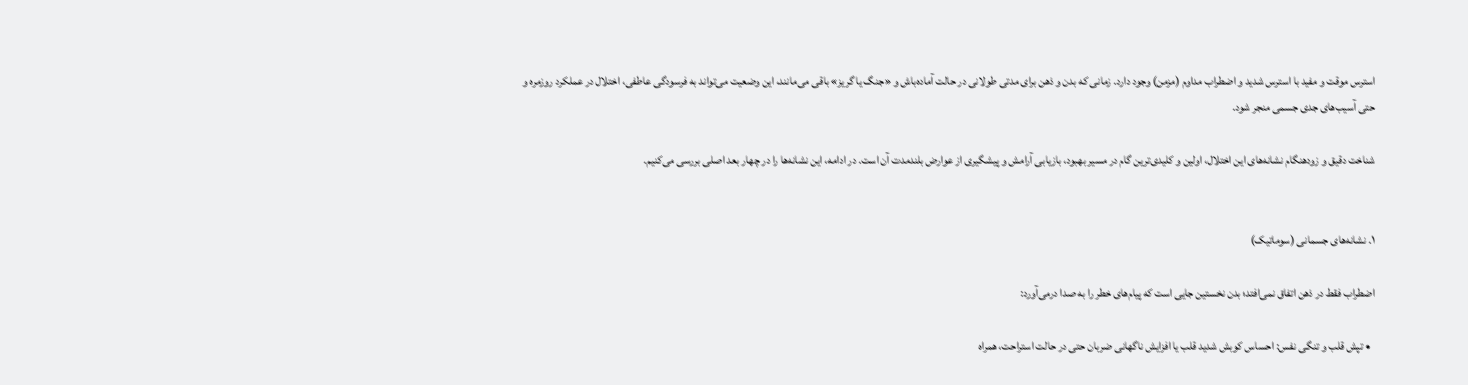استرس موقت و مفید با استرس شدید و اضطراب مداوم (مزمن) وجود دارد. زمانی که بدن و ذهن برای مدتی طولانی در حالت آماده‌باش و «جنگ یا گریز» باقی می‌مانند، این وضعیت می‌تواند به فرسودگی عاطفی، اختلال در عملکرد روزمره و حتی آسیب‌های جدی جسمی منجر شود.

شناخت دقیق و زودهنگام نشانه‌های این اختلال، اولین و کلیدی‌ترین گام در مسیر بهبود، بازیابی آرامش و پیشگیری از عوارض بلندمدت آن است. در ادامه، این نشانه‌ها را در چهار بعد اصلی بررسی می‌کنیم.


۱. نشانه‌های جسمانی (سوماتیک)

اضطراب فقط در ذهن اتفاق نمی‌افتد؛ بدن نخستین جایی است که پیام‌های خطر را به صدا درمی‌آورد:

  • تپش قلب و تنگی نفس: احساس کوبش شدید قلب یا افزایش ناگهانی ضربان حتی در حالت استراحت، همراه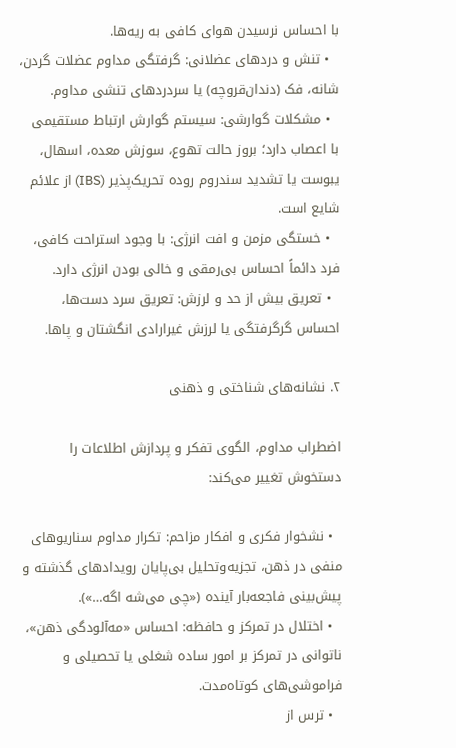با احساس نرسیدن هوای کافی به ریه‌ها.
  • تنش و دردهای عضلانی: گرفتگی مداوم عضلات گردن، شانه، فک (دندان‌قروچه) یا سردردهای تنشی مداوم.
  • مشکلات گوارشی: سیستم گوارش ارتباط مستقیمی با اعصاب دارد؛ بروز حالت تهوع، سوزش معده، اسهال، یبوست یا تشدید سندروم روده تحریک‌پذیر (IBS) از علائم شایع است.
  • خستگی مزمن و افت انرژی: با وجود استراحت کافی، فرد دائماً احساس بی‌رمقی و خالی بودن انرژی دارد.
  • تعریق بیش از حد و لرزش: تعریق سرد دست‌ها، احساس گرگرفتگی یا لرزش غیرارادی انگشتان و پاها.

۲. نشانه‌های شناختی و ذهنی

اضطراب مداوم، الگوی تفکر و پردازش اطلاعات را دستخوش تغییر می‌کند:

  • نشخوار فکری و افکار مزاحم: تکرار مداوم سناریوهای منفی در ذهن، تجزیه‌وتحلیل بی‌پایان رویدادهای گذشته و پیش‌بینی فاجعه‌بار آینده («چی می‌شه اگه…»).
  • اختلال در تمرکز و حافظه: احساس «مه‌آلودگی ذهن»، ناتوانی در تمرکز بر امور ساده شغلی یا تحصیلی و فراموشی‌های کوتاه‌مدت.
  • ترس از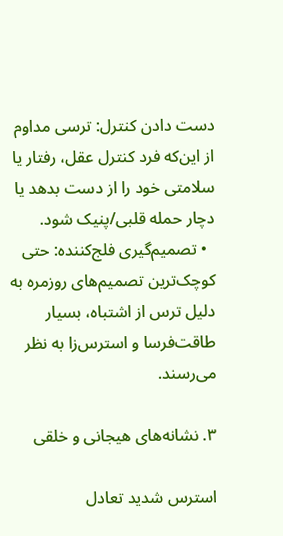دست دادن کنترل: ترسی مداوم از این‌که فرد کنترل عقل، رفتار یا سلامتی خود را از دست بدهد یا دچار حمله قلبی/پنیک شود.
  • تصمیم‌گیری فلج‌کننده: حتی کوچک‌ترین تصمیم‌های روزمره به دلیل ترس از اشتباه، بسیار طاقت‌فرسا و استرس‌زا به نظر می‌رسند.

۳. نشانه‌های هیجانی و خلقی

استرس شدید تعادل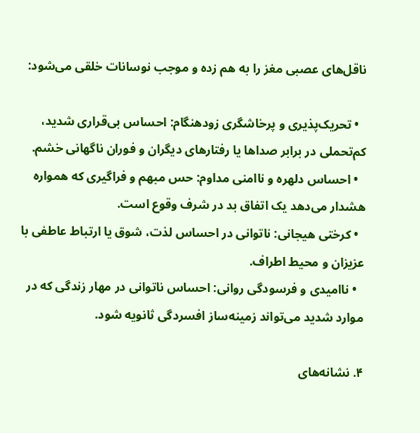ناقل‌های عصبی مغز را به هم زده و موجب نوسانات خلقی می‌شود:

  • تحریک‌پذیری و پرخاشگری زودهنگام: احساس بی‌قراری شدید، کم‌تحملی در برابر صداها یا رفتارهای دیگران و فوران ناگهانی خشم.
  • احساس دلهره و ناامنی مداوم: حس مبهم و فراگیری که همواره هشدار می‌دهد یک اتفاق بد در شرف وقوع است.
  • کرختی هیجانی: ناتوانی در احساس لذت، شوق یا ارتباط عاطفی با عزیزان و محیط اطراف.
  • ناامیدی و فرسودگی روانی: احساس ناتوانی در مهار زندگی که در موارد شدید می‌تواند زمینه‌ساز افسردگی ثانویه شود.

۴. نشانه‌های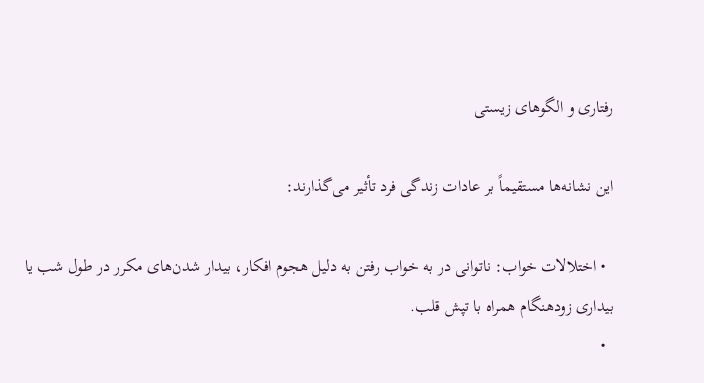رفتاری و الگوهای زیستی

این نشانه‌ها مستقیماً بر عادات زندگی فرد تأثیر می‌گذارند:

  • اختلالات خواب: ناتوانی در به خواب رفتن به دلیل هجوم افکار، بیدار شدن‌های مکرر در طول شب یا بیداری زودهنگام همراه با تپش قلب.
  •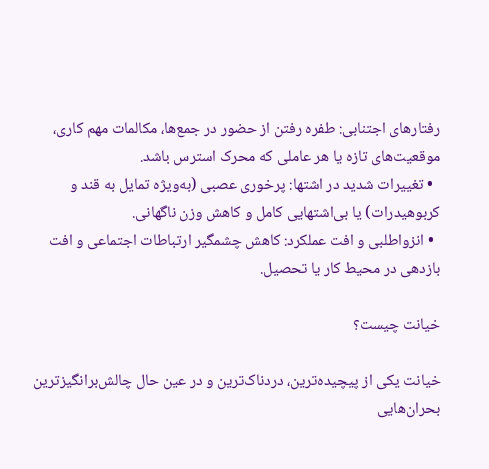رفتارهای اجتنابی: طفره رفتن از حضور در جمع‌ها، مکالمات مهم کاری، موقعیت‌های تازه یا هر عاملی که محرک استرس باشد.
  • تغییرات شدید در اشتها: پرخوری عصبی (به‌ویژه تمایل به قند و کربوهیدرات) یا بی‌اشتهایی کامل و کاهش وزن ناگهانی.
  • انزواطلبی و افت عملکرد: کاهش چشمگیر ارتباطات اجتماعی و افت بازدهی در محیط کار یا تحصیل.

خیانت چیست؟

خیانت یکی از پیچیده‌ترین، دردناک‌ترین و در عین حال چالش‌برانگیزترین بحران‌هایی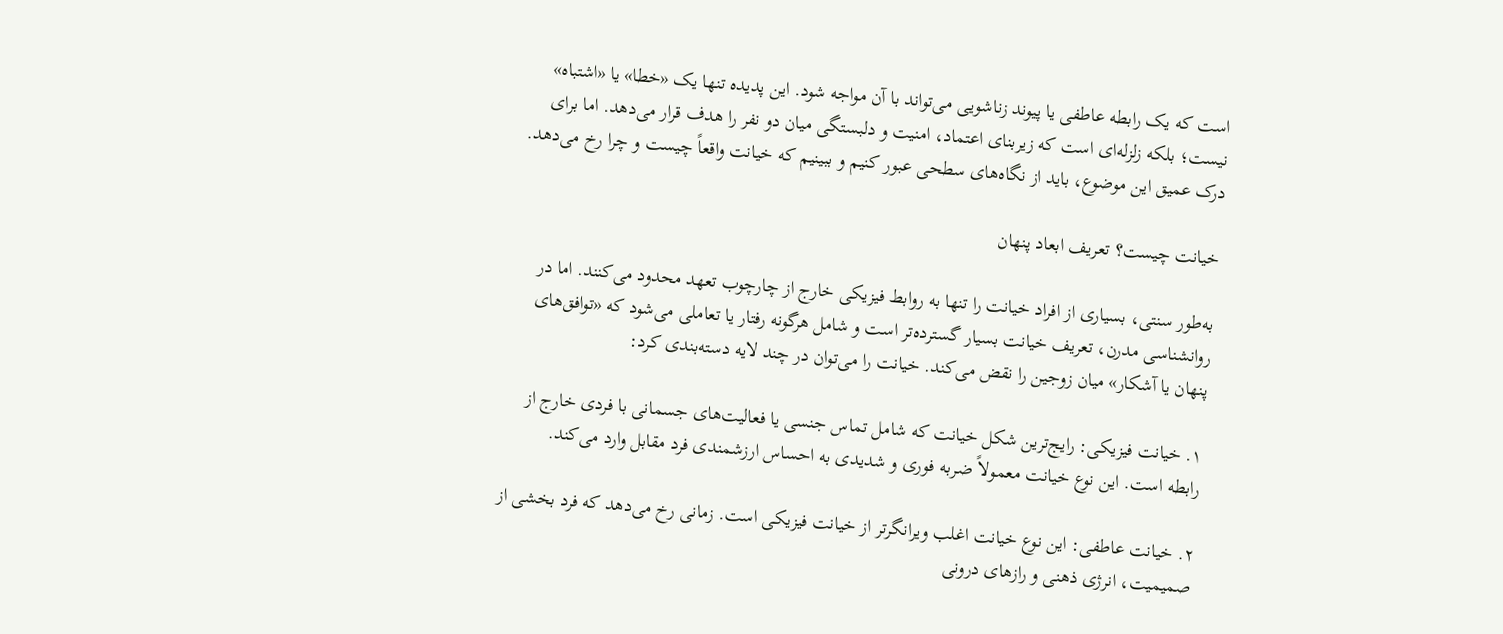است که یک رابطه عاطفی یا پیوند زناشویی می‌تواند با آن مواجه شود. این پدیده تنها یک «خطا» یا «اشتباه» نیست؛ بلکه زلزله‌ای است که زیربنای اعتماد، امنیت و دلبستگی میان دو نفر را هدف قرار می‌دهد. اما برای درک عمیق این موضوع، باید از نگاه‌های سطحی عبور کنیم و ببینیم که خیانت واقعاً چیست و چرا رخ می‌دهد.

خیانت چیست؟ تعریف ابعاد پنهان

به‌طور سنتی، بسیاری از افراد خیانت را تنها به روابط فیزیکی خارج از چارچوب تعهد محدود می‌کنند. اما در روانشناسی مدرن، تعریف خیانت بسیار گسترده‌تر است و شامل هرگونه رفتار یا تعاملی می‌شود که «توافق‌های پنهان یا آشکار» میان زوجین را نقض می‌کند. خیانت را می‌توان در چند لایه دسته‌بندی کرد:

۱. خیانت فیزیکی: رایج‌ترین شکل خیانت که شامل تماس جنسی یا فعالیت‌های جسمانی با فردی خارج از رابطه است. این نوع خیانت معمولاً ضربه فوری و شدیدی به احساس ارزشمندی فرد مقابل وارد می‌کند.

۲. خیانت عاطفی: این نوع خیانت اغلب ویرانگرتر از خیانت فیزیکی است. زمانی رخ می‌دهد که فرد بخشی از صمیمیت، انرژی ذهنی و رازهای درونی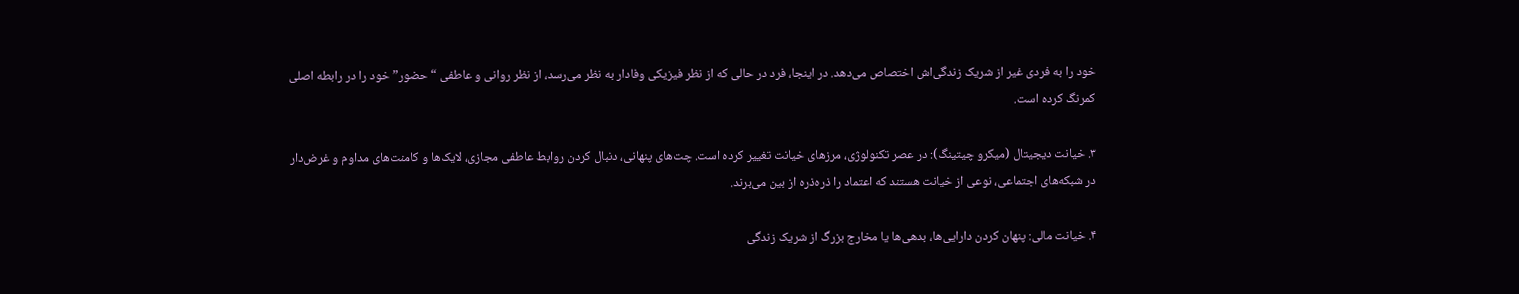خود را به فردی غیر از شریک زندگی‌اش اختصاص می‌دهد. در اینجا، فرد در حالی که از نظر فیزیکی وفادار به نظر می‌رسد، از نظر روانی و عاطفی “حضور” خود را در رابطه اصلی کمرنگ کرده است.

۳. خیانت دیجیتال (میکرو چیتینگ): در عصر تکنولوژی، مرزهای خیانت تغییر کرده است. چت‌های پنهانی، دنبال کردن روابط عاطفی مجازی، لایک‌ها و کامنت‌های مداوم و غرض‌دار در شبکه‌های اجتماعی، نوعی از خیانت هستند که اعتماد را ذره‌ذره از بین می‌برند.

۴. خیانت مالی: پنهان کردن دارایی‌ها، بدهی‌ها یا مخارج بزرگ از شریک زندگی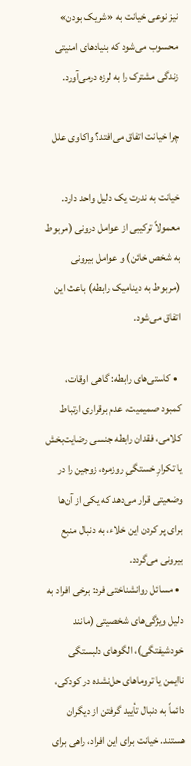نیز نوعی خیانت به «شریک بودن» محسوب می‌شود که بنیادهای امنیتی زندگی مشترک را به لرزه درمی‌آورد.

چرا خیانت اتفاق می‌افتد؟ واکاوی علل

خیانت به ندرت یک دلیل واحد دارد. معمولاً ترکیبی از عوامل درونی (مربوط به شخص خائن) و عوامل بیرونی (مربوط به دینامیک رابطه) باعث این اتفاق می‌شود.

  • کاستی‌های رابطه: گاهی اوقات، کمبود صمیمیت، عدم برقراری ارتباط کلامی، فقدان رابطه جنسی رضایت‌بخش یا تکرارِ خستگیِ روزمره، زوجین را در وضعیتی قرار می‌دهد که یکی از آن‌ها برای پر کردن این خلاء، به دنبال منبع بیرونی می‌گردد.
  • مسائل روانشناختی فرد: برخی افراد به دلیل ویژگی‌های شخصیتی (مانند خودشیفتگی)، الگوهای دلبستگی ناایمن یا تروماهای حل‌نشده در کودکی، دائماً به دنبال تأیید گرفتن از دیگران هستند. خیانت برای این افراد، راهی برای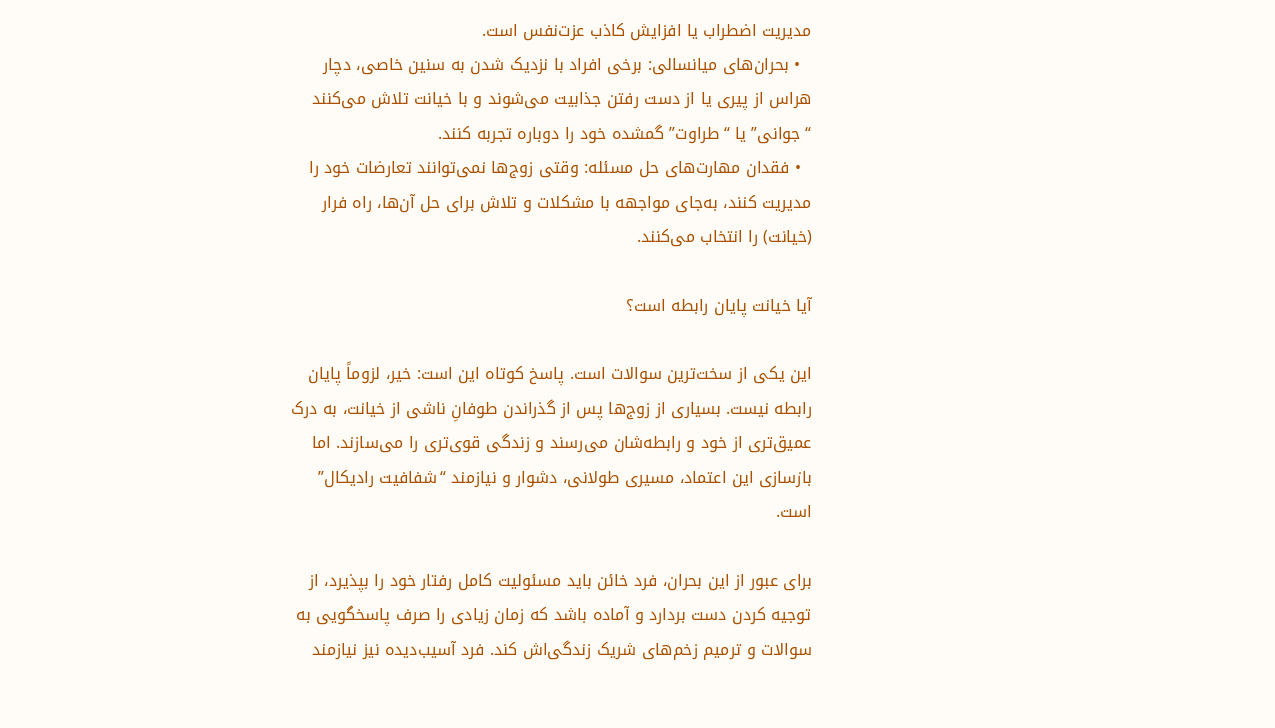مدیریت اضطراب یا افزایش کاذب عزت‌نفس است.
  • بحران‌های میانسالی: برخی افراد با نزدیک شدن به سنین خاصی، دچار هراس از پیری یا از دست رفتن جذابیت می‌شوند و با خیانت تلاش می‌کنند “جوانی” یا “طراوت” گمشده خود را دوباره تجربه کنند.
  • فقدان مهارت‌های حل مسئله: وقتی زوج‌ها نمی‌توانند تعارضات خود را مدیریت کنند، به‌جای مواجهه با مشکلات و تلاش برای حل آن‌ها، راه فرار (خیانت) را انتخاب می‌کنند.

آیا خیانت پایان رابطه است؟

این یکی از سخت‌ترین سوالات است. پاسخ کوتاه این است: خیر، لزوماً پایان رابطه نیست. بسیاری از زوج‌ها پس از گذراندن طوفانِ ناشی از خیانت، به درک عمیق‌تری از خود و رابطه‌شان می‌رسند و زندگی قوی‌تری را می‌سازند. اما بازسازی این اعتماد، مسیری طولانی، دشوار و نیازمند “شفافیت رادیکال” است.

برای عبور از این بحران، فرد خائن باید مسئولیت کامل رفتار خود را بپذیرد، از توجیه کردن دست بردارد و آماده باشد که زمان زیادی را صرف پاسخگویی به سوالات و ترمیم زخم‌های شریک زندگی‌اش کند. فرد آسیب‌دیده نیز نیازمند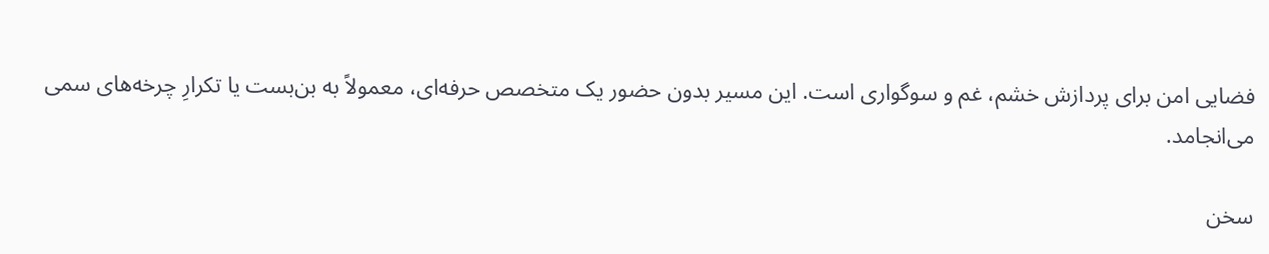فضایی امن برای پردازش خشم، غم و سوگواری است. این مسیر بدون حضور یک متخصص حرفه‌ای، معمولاً به بن‌بست یا تکرارِ چرخه‌های سمی می‌انجامد.

سخن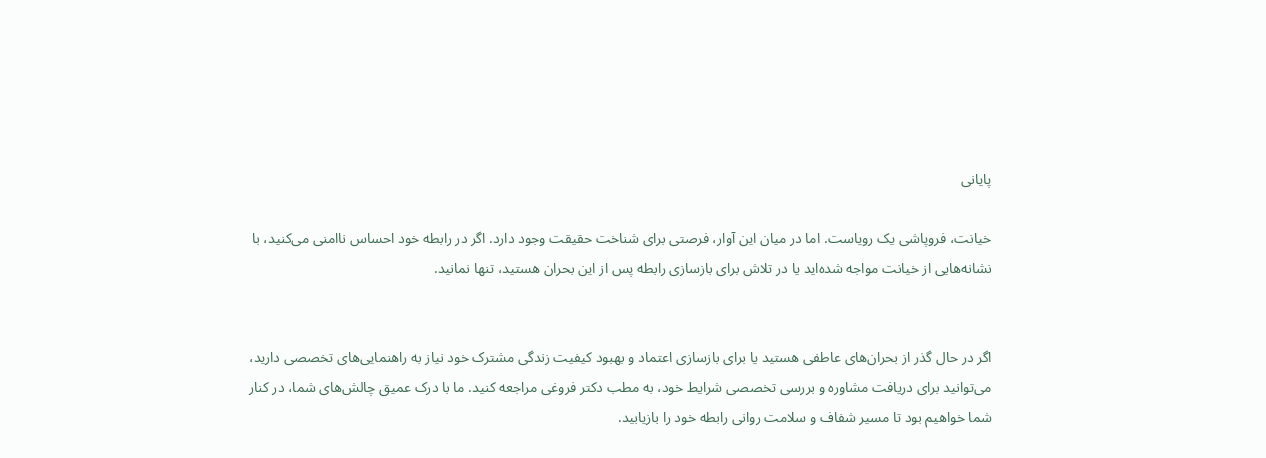پایانی

خیانت، فروپاشی یک رویاست. اما در میان این آوار، فرصتی برای شناخت حقیقت وجود دارد. اگر در رابطه خود احساس ناامنی می‌کنید، با نشانه‌هایی از خیانت مواجه شده‌اید یا در تلاش برای بازسازی رابطه پس از این بحران هستید، تنها نمانید.


اگر در حال گذر از بحران‌های عاطفی هستید یا برای بازسازی اعتماد و بهبود کیفیت زندگی مشترک خود نیاز به راهنمایی‌های تخصصی دارید، می‌توانید برای دریافت مشاوره و بررسی تخصصی شرایط خود، به مطب دکتر فروغی مراجعه کنید. ما با درک عمیق چالش‌های شما، در کنار شما خواهیم بود تا مسیر شفاف و سلامت روانی رابطه خود را بازیابید.